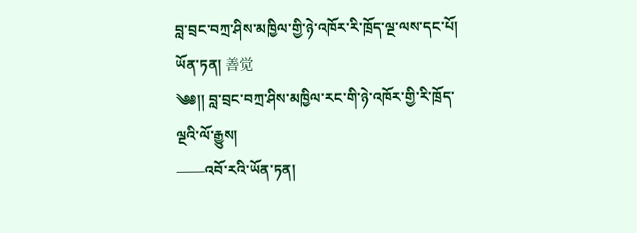བླ་བྲང་བཀྲ་ཤིས་མཁྱིལ་གྱི་ཉེ་འཁོར་རི་ཁྲོད་ལྔ་ལས་དང་པོ།
ཡོན་ཏན། 善觉
༄༅།། བླ་བྲང་བཀྲ་ཤིས་མཁྱིལ་རང་གི་ཉེ་འཁོར་གྱི་རི་ཁྲོད་ལྔའི་ལོ་རྒྱུས།
——འབོ་རའི་ཡོན་ཏན།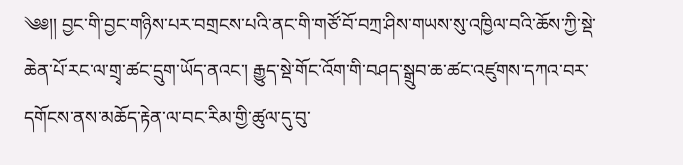༄༅།། བྱང་གི་བྱང་གཉིས་པར་བགྲངས་པའི་ནང་གི་གཙོ་བོ་བཀྲ་ཤིས་གཡས་སུ་འཁྱིལ་བའི་ཆོས་ཀྱི་སྡེ་ཆེན་པོ་རང་ལ་གྲྭ་ཚང་དྲུག་ཡོད་ནའང་། རྒྱུད་སྡེ་གོང་འོག་གི་བཤད་སྒྲུབ་ཆ་ཚང་འཛུགས་དཀའ་བར་དགོངས་ནས་མཆོད་རྟེན་ལ་བང་རིམ་གྱི་ཚུལ་དུ་བུ་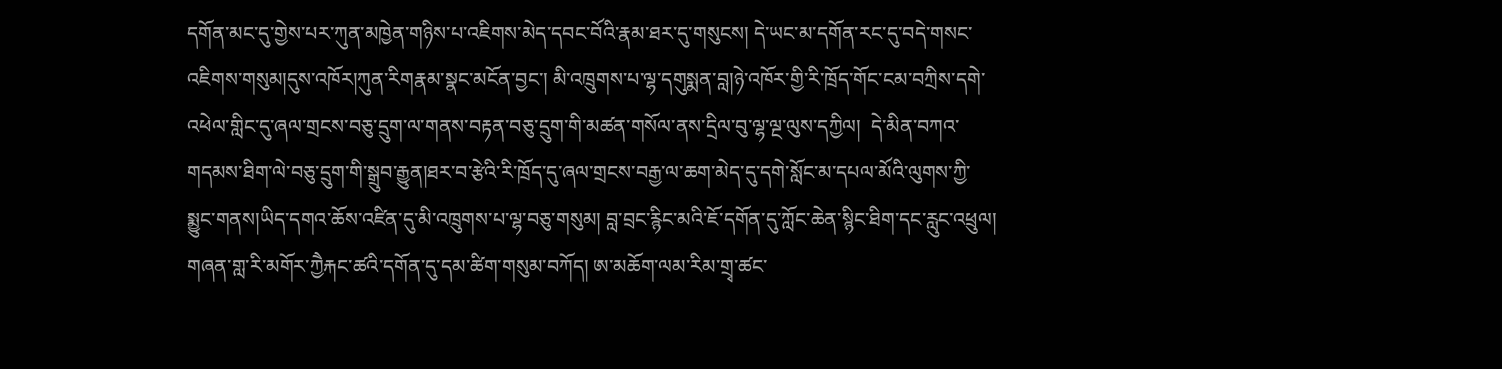དགོན་མང་དུ་གྱེས་པར་ཀུན་མཁྱེན་གཉིས་པ་འཇིགས་མེད་དབང་བོའི་རྣམ་ཐར་དུ་གསུངས། དེ་ཡང་མ་དགོན་རང་དུ་བདེ་གསང་འཇིགས་གསུམ།དུས་འཁོར།ཀུན་རིགརྣམ་སྣང་མངོན་བྱང་། མི་འཁྲུགས་པ་ལྷ་དགུསྨན་བླ།ཉེ་འཁོར་གྱི་རི་ཁྲོད་གོང་ངམ་བཀྲིས་དགེ་འཕེལ་གླིང་དུ་ཞལ་གྲངས་བཅུ་དྲུག་ལ་གནས་བརྟན་བཅུ་དྲུག་གི་མཚན་གསོལ་ནས་དྲིལ་བུ་ལྷ་ལྔ་ལུས་དཀྱིལ།  དེ་མིན་བཀའ་གདམས་ཐིག་ལེ་བཅུ་དྲུག་གི་སྒྲུབ་རྒྱུན།ཐར་བ་རྩེའི་རི་ཁྲོད་དུ་ཞལ་གྲངས་བརྒྱ་ལ་ཆག་མེད་དུ་དགེ་སློང་མ་དཔལ་མོའི་ལུགས་ཀྱི་སྨྱུང་གནས།ཡིད་དགའ་ཆོས་འཛིན་དུ་མི་འཁྲུགས་པ་ལྷ་བཅུ་གསུམ། བླ་བྲང་རྙིང་མའི་ཇོ་དགོན་དུ་ཀློང་ཆེན་སྙིང་ཐིག་དང་རླུང་འཕྲུལ།  གཞན་གླ་རི་མགོར་ཀྱཻརྐང་ཚའི་དགོན་དུ་དམ་ཚིག་གསུམ་བཀོད། ཨ་མཆོག་ལམ་རིམ་གྲྭ་ཚང་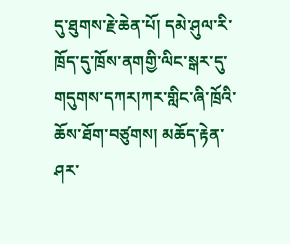དུ་ཐུགས་རྗེ་ཆེན་པོ། དམེ་ཤུལ་རི་ཁྲོད་དུ་ཁྲོས་ནགགྱི་ལིང་སྒར་དུ་གདུགས་དཀར།ཀར་གླིང་ཞི་ཁྲོའི་ཆོས་ཐོག་བཙུགས། མཆོད་རྟེན་ཤར་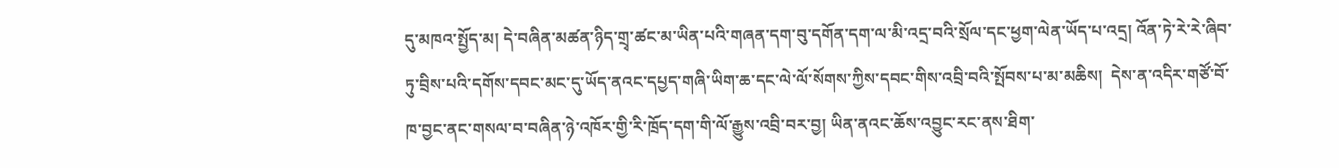དུ་མཁའ་སྤྱོད་མ། དེ་བཞིན་མཚན་ཉིད་གྲྭ་ཚང་མ་ཡིན་པའི་གཞན་དག་བུ་དགོན་དག་ལ་མི་འདྲ་བའི་སྲོལ་དང་ཕྱག་ལེན་ཡོད་པ་འདྲ། འོན་ཏེ་རེ་རེ་ཞིབ་ཏུ་བྲིས་པའི་དགོས་དབང་མང་དུ་ཡོད་ནའང་དཔྱད་གཞི་ཡིག་ཆ་དང་ལེ་ལོ་སོགས་ཀྱིས་དབང་གིས་འབྲི་བའི་སྤོབས་པ་མ་མཆིས།  དེས་ན་འདིར་གཙོ་བོ་ཁ་བྱང་ནང་གསལ་བ་བཞིན་ཉེ་འཁོར་གྱི་རི་ཁྲོད་དག་གི་ལོ་རྒྱུས་འབྲི་བར་བྱ། ཡིན་ནའང་ཆོས་འབྱུང་རང་ནས་ཐིག་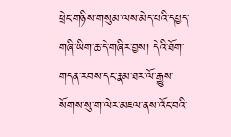ཕྲེང་གཉིས་གསུམ་ལས་མེད་པའི་དཔྱད་གཞི་ཡིག་ཆ་དེ་གཞིར་བྱས། དེའི་ཐོག་གདན་རབས་དང་རྣམ་ཐར་ལོ་རྒྱུས་སོགས་སུ་ག་ལེར་མཇལ་ནས་འོང་བའི་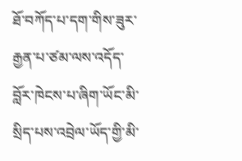ཐོ་བཀོད་པ་དག་གིས་ཟུར་རྒྱན་པ་ཙམ་ལས་འདོད་བློར་ཁེངས་པ་ཞིག་ཡོང་མི་སྲིད་པས་འབྲེལ་ཡོད་གྱི་མི་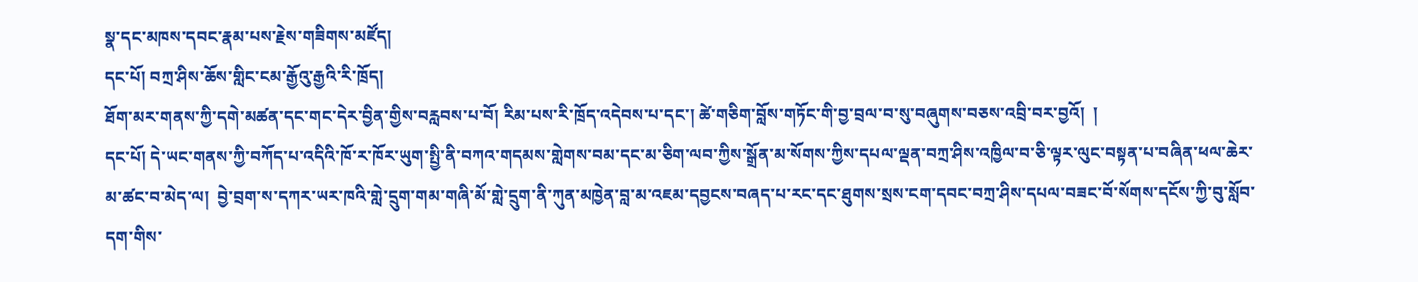སྣ་དང་མཁས་དབང་རྣམ་པས་རྗེས་གཟིགས་མཛོད།
དང་པོ། བཀྲ་ཤིས་ཆོས་གླིང་ངམ་རྒྱོའུ་རྒྱའི་རི་ཁྲོད།
ཐོག་མར་གནས་ཀྱི་དགེ་མཚན་དང་གང་དེར་བྱིན་གྱིས་བརླབས་པ་བོ། རིམ་པས་རི་ཁྲོད་འདེབས་པ་དང་། ཚེ་གཅིག་བློས་གཏོང་གི་བྱ་བྲལ་བ་སུ་བཞུགས་བཅས་འབྲི་བར་བྱའོ།  །
དང་པོ། དེ་ཡང་གནས་ཀྱི་བཀོད་པ་འདིའི་ཁོ་ར་ཁོར་ཡུག་སྤྱི་ནི་བཀའ་གདམས་གླེགས་བམ་དང་མ་ཅིག་ལབ་ཀྱིས་སྒྲོན་མ་སོགས་ཀྱིས་དཔལ་ལྡན་བཀྲ་ཤིས་འཁྱིལ་བ་ཅི་ལྟར་ལུང་བསྟན་པ་བཞིན་ཕལ་ཆེར་མ་ཚང་བ་མེད་ལ།  བྱེ་བྲག་ས་དཀར་ཡར་ཁའི་གླེ་དྲུག་གམ་གཞི་མོ་གླེ་དྲུག་ནི་ཀུན་མཁྱེན་བླ་མ་འཇམ་དབྱངས་བཞད་པ་རང་དང་ཐུགས་སྲས་ངག་དབང་བཀྲ་ཤིས་དཔལ་བཟང་བོ་སོགས་དངོས་ཀྱི་བུ་སློབ་དག་གིས་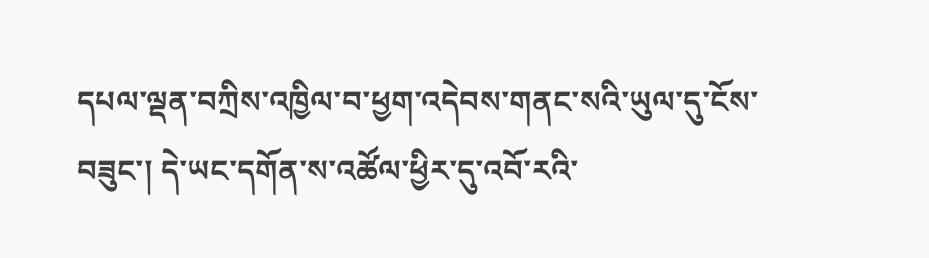དཔལ་ལྡན་བཀྲིས་འཁྱིལ་བ་ཕྱག་འདེབས་གནང་སའི་ཡུལ་དུ་ངོས་བཟུང་། དེ་ཡང་དགོན་ས་འཚོལ་ཕྱིར་དུ་འབོ་རའི་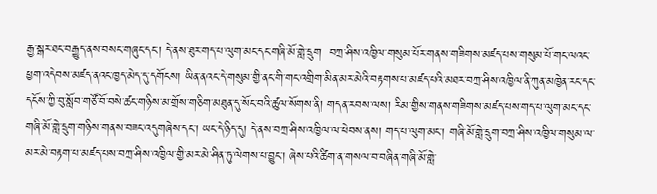རྒྱ་སྒར་ཐང་བརྒྱུད་ནས་བསང་གཞུང་དང་། དེ་ནས་ཐུར་གད་པ་ལུག་མང་དང་གཞི་མོ་གླེ་དྲུག  བཀྲ་ཤིས་འཁྱིལ་གསུམ་པོར་གནས་གཟིགས་མཛད་པས་གསུམ་པོ་གང་ལའང་ཕྱག་འདེབས་མཛད་ནའང་ཁྱད་མེད་དུ་དགོངས། ཡིན་ནའང་དེ་གསུམ་གྱི་ནང་གི་གང་འགྲིག་མིན་མར་མེའི་བརྟགས་པ་མཛད་པའི་མཐར་བཀྲ་ཤིས་འཁྱིལ་ནི་ཀུན་མཁྱེན་རང་དང་དངོས་ཀྱི་བུ་སློབ་གཙོ་བོ་བསེ་ཚང་གཉིས་མ་གྲོས་གཅིག་མཐུན་དུ་སོང་བའི་ཚུལ་སོགས་ནི། གདན་རབས་ལས། རིམ་གྱིས་གནས་གཟིགས་མཛད་པས་གད་པ་ལུག་མང་དང་གཞི་མོ་གླེ་དྲུག་གཉིས་གནས་བཟང་འདུགཞེས་དང་། ཡང་དེ་ཉིད་དུ། དེ་ནས་བཀྲ་ཤིས་འཁྱིལ་ལ་ཕེབས་ནས། གད་པ་ལུག་མང་། གཞི་མོ་གླེ་དྲུག་བཀྲ་ཤིས་འཁྱིལ་གསུམ་ལ་མར་མེ་བརྟག་པ་མཛད་པས་བཀྲ་ཤིས་འཁྱིལ་གྱི་མར་མེ་ཤིན་ཏུ་ལེགས་པ་བྱུང་། ཞེས་པའི་ཚིག་ན་གསལ་བ་བཞིན་གཞི་མོ་གླེ་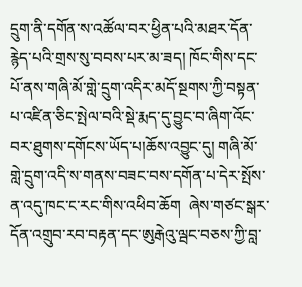དྲུག་ནི་དགོན་ས་འཚོལ་བར་ཕྱིན་པའི་མཐར་དོན་རྙེད་པའི་གྲས་སུ་བབས་པར་མ་ཟད། ཁོང་གིས་དང་པོ་ནས་གཞི་མོ་གླེ་དྲུག་འདིར་མདོ་སྔགས་ཀྱི་བསྟན་པ་འཛིན་ཅིང་སྤེལ་བའི་སྡེ་རྨད་དུ་བྱུང་བ་ཞིག་འོང་བར་ཐུགས་དགོངས་ཡོད་པ།ཆོས་འབྱུང་དུ། གཞི་མོ་གླེ་དྲུག་འདི་ས་གནས་བཟང་བས་དགོན་པ་དེར་སྤོས་ན་འདུ་ཁང་ང་རང་གིས་འཕིབ་ཆོག  ཞེས་གཙང་སྒར་དོན་འགྲུབ་རབ་བརྟན་དང་ཨུརྒེའུ་ལྦང་བཅས་ཀྱི་བླ་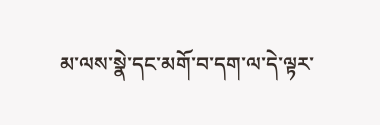མ་ལས་སྣེ་དང་མགོ་བ་དག་ལ་དེ་ལྟར་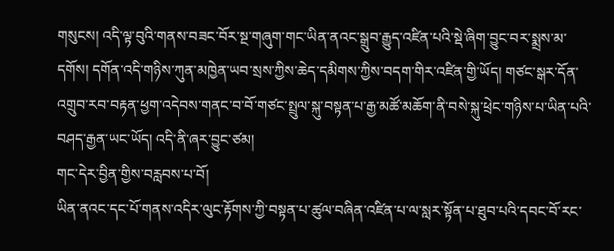གསུངས། འདི་ལྟ་བུའི་གནས་བཟང་བོར་སྔ་གཞུག་གང་ཡིན་ནའང་སྒྲུབ་རྒྱུད་འཛིན་པའི་སྡེ་ཞིག་བྱུང་བར་སྨྲས་མ་དགོས། དགོན་འདི་གཉིས་ཀུན་མཁྱེན་ཡབ་སྲས་ཀྱིས་ཆེད་དམིགས་ཀྱིས་བདག་གིར་འཛིན་གྱི་ཡོད། གཙང་སྒར་དོན་འགྲུབ་རབ་བརྟན་ཕྱག་འདེབས་གནང་བ་བོ་གཙང་སྤྲུལ་སྐུ་བསྟན་པ་རྒྱ་མཚོ་མཆོག་ནི་བསེ་སྐུ་ཕྲེང་གཉིས་པ་ཡིན་པའི་བཤད་རྒྱན་ཡང་ཡོད། འདི་ནི་ཞར་བྱུང་ཙམ།
གང་དེར་བྱིན་གྱིས་བརླབས་པ་བོ།
ཡིན་ནའང་དང་པོ་གནས་འདིར་ལུང་རྟོགས་ཀྱི་བསྟན་པ་ཚུལ་བཞིན་འཛིན་པ་ལ་སླར་སྟོན་པ་ཐུབ་པའི་དབང་བོ་རང་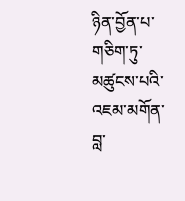ཉིན་བྱོན་པ་གཅིག་ཏུ་མཚུངས་པའི་འཇམ་མགོན་བླ་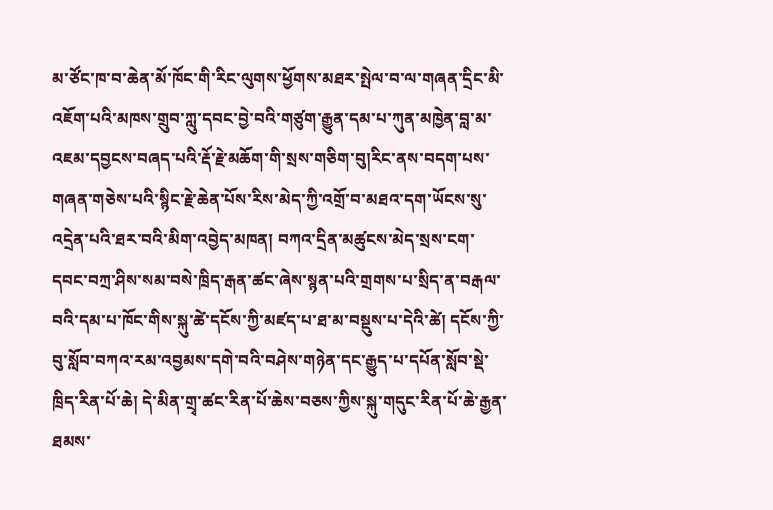མ་ཙོང་ཁ་བ་ཆེན་མོ་ཁོང་གི་རིང་ལུགས་ཕྱོགས་མཐར་སྤེལ་བ་ལ་གཞན་དྲིང་མི་འཇོག་པའི་མཁས་གྲུབ་ཀླུ་དབང་བྱེ་བའི་གཙུག་རྒྱུན་དམ་པ་ཀུན་མཁྱེན་བླ་མ་འཇམ་དབྱངས་བཞད་པའི་རྡོ་རྗེ་མཆོག་གི་སྲས་གཅིག་བུ།རིང་ནས་བདག་པས་གཞན་གཅེས་པའི་སྙིང་རྗེ་ཆེན་པོས་རིས་མེད་ཀྱི་འགྲོ་བ་མཐའ་དག་ཡོངས་སུ་འདྲེན་པའི་ཐར་བའི་མིག་འབྱེད་མཁན། བཀའ་དྲིན་མཚུངས་མེད་སྲས་ངག་དབང་བཀྲ་ཤིས་སམ་བསེ་ཁྲིད་རྒན་ཚང་ཞེས་སྙན་པའི་གྲགས་པ་སྲིད་ན་བརྒལ་བའི་དམ་པ་ཁོང་གིས་སྐུ་ཚེ་དངོས་ཀྱི་མཛད་པ་ཐ་མ་བསྡུས་པ་དེའི་ཚེ། དངོས་ཀྱི་བུ་སློབ་བཀའ་རམ་འབྱམས་དགེ་བའི་བཤེས་གཉེན་དང་རྒྱུད་པ་དཔོན་སློབ་སྡེ་ཁྲིད་རིན་པོ་ཆེ། དེ་མིན་གྲྭ་ཚང་རིན་པོ་ཆེས་བཅས་ཀྱིས་སྐུ་གདུང་རིན་པོ་ཆེ་རྒྱན་ཐམས་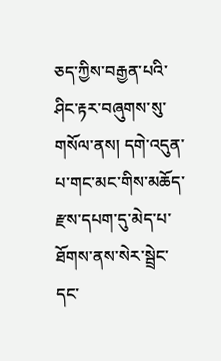ཅད་ཀྱིས་བརྒྱན་པའི་ཤིང་རྟར་བཞུགས་སུ་གསོལ་ནས། དགེ་འདུན་པ་གང་མང་གིས་མཆོད་རྫས་དཔག་དུ་མེད་པ་ཐོགས་ནས་སེར་སྦྲེང་དང་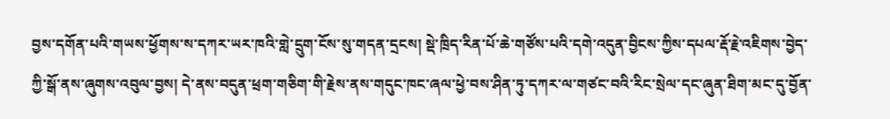བྱས་དགོན་པའི་གཡས་ཕྱོགས་ས་དཀར་ཡར་ཁའི་གླེ་དྲུག་ངོས་སུ་གདན་དྲངས། སྡེ་ཁྲིད་རིན་པོ་ཆེ་གཙོས་པའི་དགེ་འདུན་བྱིངས་ཀྱིས་དཔལ་རྡོ་རྗེ་འཇིགས་བྱེད་ཀྱི་སྒོ་ནས་ཞུགས་འབུལ་བྱས། དེ་ནས་བདུན་ཕྲག་གཅིག་གི་རྗེས་ནས་གདུང་ཁང་ཞལ་ཕྱེ་བས་ཤིན་ཏུ་དཀར་ལ་གཙང་བའི་རིང་སྲེལ་དང་ཞུན་ཐིག་མང་དུ་བྱོན་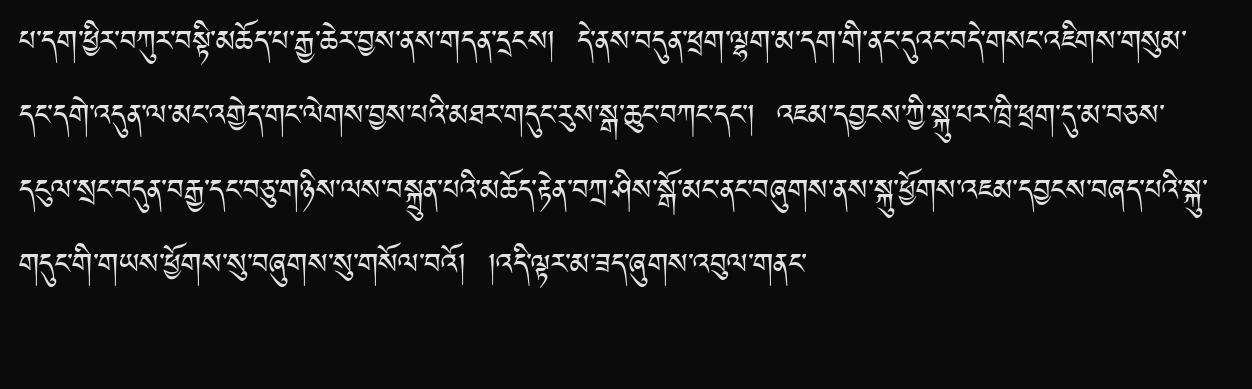པ་དག་ཕྱིར་བཀུར་བསྟི་མཆོད་པ་རྒྱ་ཆེར་བྱས་ནས་གདན་དྲངས།  དེ་ནས་བདུན་ཕྲག་ལྷག་མ་དག་གི་ནང་དུའང་བདེ་གསང་འཇིགས་གསུམ་དང་དགེ་འདུན་ལ་མང་འགྱེད་གང་ལེགས་བྱས་པའི་མཐར་གདུང་རུས་སྒ་ཆུང་བཀང་དང་།  འཇམ་དབྱངས་ཀྱི་སྐུ་པར་ཁྲི་ཕྲག་དུ་མ་བཅས་དངུལ་སྲང་བདུན་བརྒྱ་དང་བཅུ་གཉིས་ལས་བསྐྲུན་པའི་མཆོད་རྟེན་བཀྲ་ཤིས་སྒོ་མང་ནང་བཞུགས་ནས་སྐུ་ཕྱོགས་འཇམ་དབྱངས་བཞད་པའི་སྐུ་གདུང་གི་གཡས་ཕྱོགས་སུ་བཞུགས་སུ་གསོལ་བའོ།  །འདི་ལྟར་མ་ཟད་ཞུགས་འབུལ་གནང་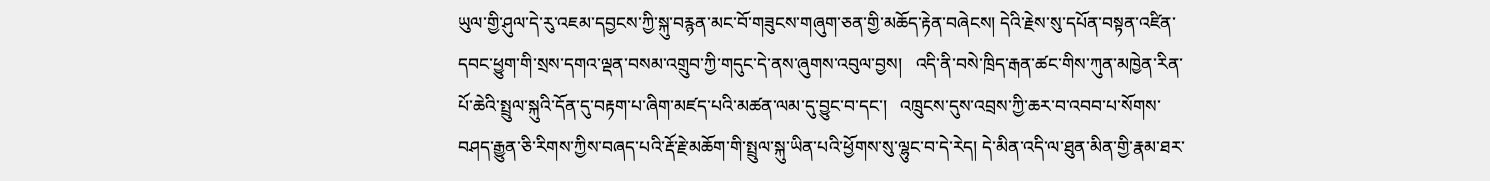ཡུལ་གྱི་ཤུལ་དེ་རུ་འཇམ་དབྱངས་ཀྱི་སྐུ་བརྙན་མང་བོ་གཟུངས་གཞུག་ཅན་གྱི་མཆོད་རྟེན་བཞེངས། དེའི་རྗེས་སུ་དཔོན་བསྟན་འཛིན་དབང་ཕྱུག་གི་སྲས་དགའ་ལྡན་བསམ་འགྲུབ་ཀྱི་གདུང་དེ་ནས་ཞུགས་འབུལ་བྱས།   འདི་ནི་བསེ་ཁྲིད་རྒན་ཚང་གིས་ཀུན་མཁྱེན་རིན་པོ་ཆེའི་སྤྲུལ་སྐུའི་དོན་དུ་བརྟག་པ་ཞིག་མཛད་པའི་མཚན་ལམ་དུ་བྱུང་བ་དང་།   འཁྲུངས་དུས་འབྲས་ཀྱི་ཆར་བ་འབབ་པ་སོགས་བཤད་རྒྱུན་ཅི་རིགས་ཀྱིས་བཞད་པའི་རྡོ་རྗེ་མཆོག་གི་སྤྲུལ་སྐུ་ཡིན་པའི་ཕྱོགས་སུ་ལྷུང་བ་དེ་རེད། དེ་མིན་འདི་ལ་ཐུན་མིན་གྱི་རྣམ་ཐར་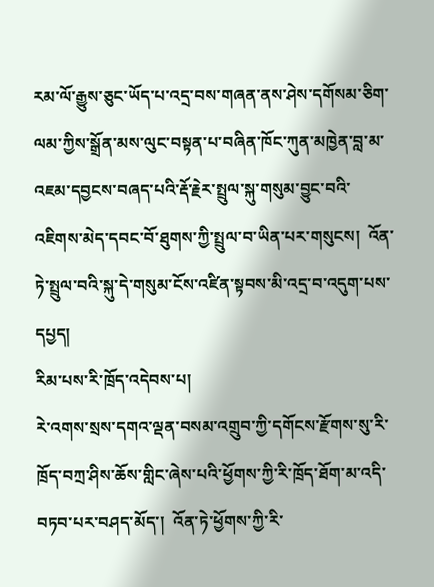རམ་ལོ་རྒྱུས་ཅུང་ཡོད་པ་འདྲ་བས་གཞན་ནས་ཤེས་དགོསམ་ཅིག་ལམ་ཀྱིས་སྒྲོན་མས་ལུང་བསྟན་པ་བཞིན་ཁོང་ཀུན་མཁྱེན་བླ་མ་འཇམ་དབྱངས་བཞད་པའི་རྡོ་རྗེར་སྤྲུལ་སྐུ་གསུམ་བྱུང་བའི་འཇིགས་མེད་དབང་བོ་ཐུགས་ཀྱི་སྤྲུལ་བ་ཡིན་པར་གསུངས།  འོན་ཏེ་སྤྲུལ་བའི་སྐུ་དེ་གསུམ་ངོས་འཛིན་སྟབས་མི་འདྲ་བ་འདུག་པས་དཔྱད།
རིམ་པས་རི་ཁྲོད་འདེབས་པ།
རེ་འགས་སྲས་དགའ་ལྡན་བསམ་འགྲུབ་ཀྱི་དགོངས་རྫོགས་སུ་རི་ཁྲོད་བཀྲ་ཤིས་ཆོས་གླིང་ཞེས་པའི་ཕྱོགས་ཀྱི་རི་ཁྲོད་ཐོག་མ་འདི་བཏབ་པར་བཤད་མོད་།  འོན་ཏེ་ཕྱོགས་ཀྱི་རི་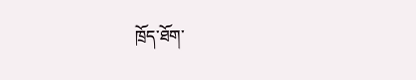ཁྲོད་ཐོག་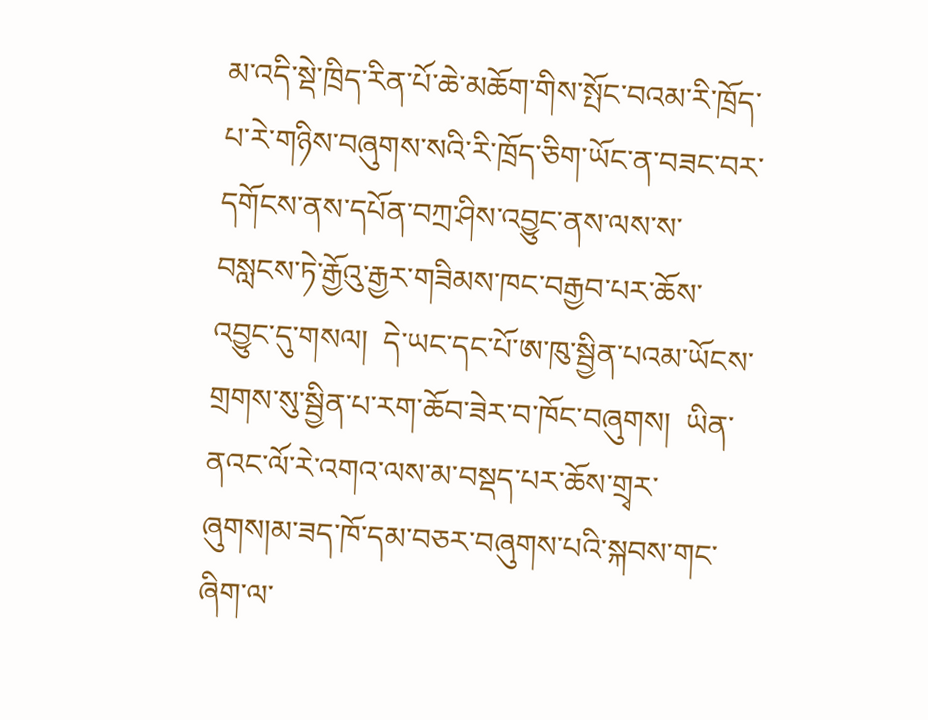མ་འདི་སྡེ་ཁྲིད་རིན་པོ་ཆེ་མཆོག་གིས་སྤོང་བའམ་རི་ཁྲོད་པ་རེ་གཉིས་བཞུགས་སའི་རི་ཁྲོད་ཅིག་ཡོང་ན་བཟང་བར་དགོངས་ནས་དཔོན་བཀྲ་ཤིས་འབྱུང་ནས་ལས་ས་བསླངས་ཏེ་རྒྱོའུ་རྒྱར་གཟིམས་ཁང་བརྒྱབ་པར་ཆོས་འབྱུང་དུ་གསལ།  དེ་ཡང་དང་པོ་ཨ་ཁུ་སྦྱིན་པའམ་ཡོངས་གྲགས་སུ་སྦྱིན་པ་རག་ཆོབ་ཟེར་བ་ཁོང་བཞུགས།  ཡིན་ནའང་ལོ་རེ་འགའ་ལས་མ་བསྡད་པར་ཆོས་གྲྭར་ཞུགས།མ་ཟད་ཁོ་དམ་བཅར་བཞུགས་པའི་སྐབས་གང་ཞིག་ལ་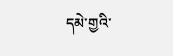དམེ་གྱའི་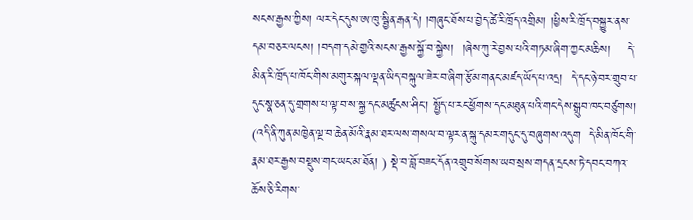སངས་རྒྱས་ཀྱིས། ལར་དེང་དུས་ཨ་ཁུ་སྦྱིན་རྒན་དེ། །གཞུང་ཐོས་པ་བྱེད་ཚེ་རི་ཁྲོད་འགྲིམ། །ཕྱིས་རི་ཁྲོད་བསྐྱུར་ནས་དམ་བཅར་ལངས། །བདག་དམེ་གྱའི་སངས་རྒྱས་སྐྱོ་བ་སྐྱེས།  །ཞེས་ཀུ་རེ་བྱས་པའི་གཏམ་ཞིག་ཀྱང་མཆིས།    དེ་མིན་རི་ཁྲོད་པ་ཁོང་གིས་མགུར་སྐལ་ལྡན་ཡིད་བསྐུལ་ཟེར་བ་ཞིག་རྩོམ་གནང་མཛད་ཡོད་པ་འདྲ།  དེ་དང་ཉེ་བར་གྲུབ་པ་དུང་སྣ་ཅན་དུ་གྲགས་པ་ལྟ་བ་ས་སྐྱ་དང་མཚུངས་ཤིང་། སྤྱོད་པ་རང་ཕྱོགས་དང་མཐུན་པའི་གང་དེས་སྒྲུབ་ཁང་བཙུགས།      (འདི་ནི་ཀུན་མཁྱེན་ལྔ་བ་ཆེན་མོའི་རྣམ་ཐར་ལས་གསལ་བ་ལྟར་ན་སྐུ་དམར་གདུང་དུ་བཞུགས་འདུག  དེ་མིན་ཁོང་གི་རྣམ་ཐར་རྒྱས་བསྡུས་གང་ཡང་མ་ཐོན། ) སྡེ་བ་བློ་བཟང་དོན་འགྲུབ་སོགས་ཡབ་སྲས་གདན་དྲངས་ཏེ་དབང་བཀའ་ཆོས་ཅི་རིགས་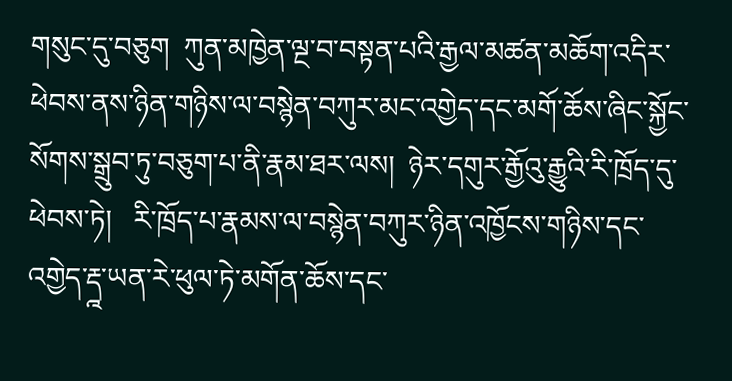གསུང་དུ་བཅུག  ཀུན་མཁྱེན་ལྔ་བ་བསྟན་པའི་རྒྱལ་མཚན་མཆོག་འདིར་ཕེབས་ནས་ཉིན་གཉིས་ལ་བསྙེན་བཀུར་མང་འགྱེད་དང་མགོ་ཆོས་ཞིང་སྐྱོང་སོགས་སྒྲུབ་ཏུ་བཅུག་པ་ནི་རྣམ་ཐར་ལས།  ཉེར་དགུར་རྒྱོའུ་རྒྱུའི་རི་ཁྲོད་དུ་ཕེབས་ཏེ།   རི་ཁྲོད་པ་རྣམས་ལ་བསྙེན་བཀུར་ཉིན་འཁྱོངས་གཉིས་དང་འགྱེད་རྡྰ་ཡན་རེ་ཕུལ་ཏེ་མགོན་ཆོས་དང་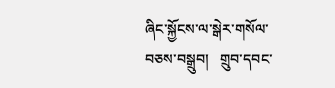ཞིང་སྐྱོངས་ལ་སྒེར་གསོལ་བཅས་བསྒྲུབ།   གྲུབ་དབང་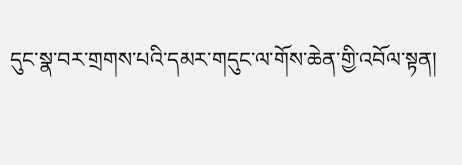དུང་སྣ་བར་གྲགས་པའི་དམར་གདུང་ལ་གོས་ཆེན་གྱི་འབོལ་སྟན།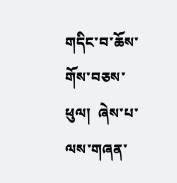གདིང་བ་ཆོས་གོས་བཅས་ཕུལ།  ཞེས་པ་ལས་གཞན་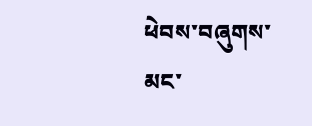ཕེབས་བཞུགས་མང་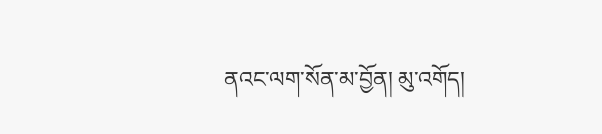ནའང་ལག་སོན་མ་བྱོན། མུ་འགོད།